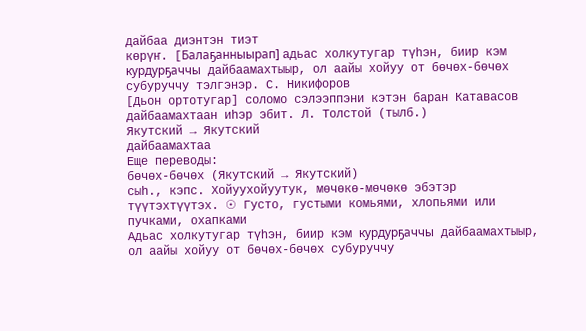дайбаа диэнтэн тиэт
көрүҥ. [Балаҕанныырап] адьас холкутугар түһэн, биир кэм курдурҕаччы дайбаамахтыыр, ол аайы хойуу от бөчөх-бөчөх субуруччу тэлгэнэр. С. Никифоров
[Дьон ортотугар] соломо сэлээппэни кэтэн баран Катавасов дайбаамахтаан иһэр эбит. Л. Толстой (тылб.)
Якутский → Якутский
дайбаамахтаа
Еще переводы:
бөчөх-бөчөх (Якутский → Якутский)
сыһ., кэпс. Хойуухойуутук, мөчөкө-мөчөкө эбэтэр түүтэхтүүтэх. ☉ Густо, густыми комьями, хлопьями или пучками, охапками
Адьас холкутугар түһэн, биир кэм курдурҕаччы дайбаамахтыыр, ол аайы хойуу от бөчөх-бөчөх субуруччу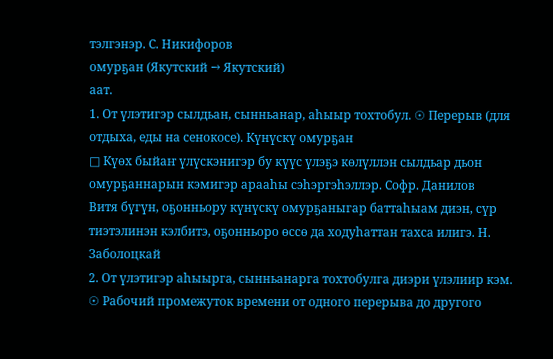тэлгэнэр. С. Никифоров
омурҕан (Якутский → Якутский)
аат.
1. От үлэтигэр сылдьан, сынньанар, аһыыр тохтобул. ☉ Перерыв (для отдыха, еды на сенокосе). Күнүскү омурҕан
□ Күөх быйаҥ үлүскэнигэр бу күүс үлэҕэ көлүллэн сылдьар дьон омурҕаннарын кэмигэр арааһы сэһэргэһэллэр. Софр. Данилов
Витя бүгүн, оҕонньору күнүскү омурҕаныгар баттаһыам диэн, сүр тиэтэлинэн кэлбитэ, оҕонньоро өссө да ходуһаттан тахса илигэ. Н. Заболоцкай
2. От үлэтигэр аһыырга, сынньанарга тохтобулга диэри үлэлиир кэм. ☉ Рабочий промежуток времени от одного перерыва до другого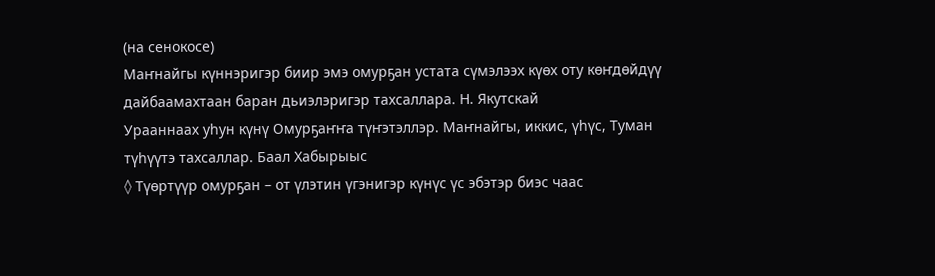(на сенокосе)
Маҥнайгы күннэригэр биир эмэ омурҕан устата сүмэлээх күөх оту көҥдөйдүү дайбаамахтаан баран дьиэлэригэр тахсаллара. Н. Якутскай
Урааннаах уһун күнү Омурҕаҥҥа түҥэтэллэр. Маҥнайгы, иккис, үһүс, Туман түһүүтэ тахсаллар. Баал Хабырыыс
◊ Түөртүүр омурҕан – от үлэтин үгэнигэр күнүс үс эбэтэр биэс чаас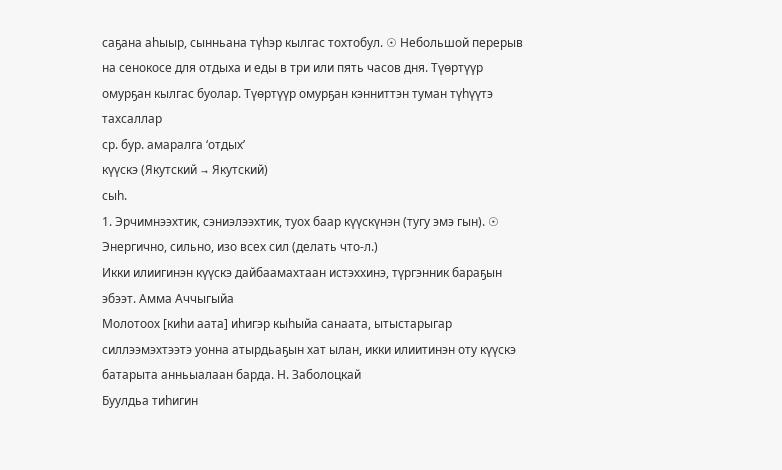саҕана аһыыр, сынньана түһэр кылгас тохтобул. ☉ Небольшой перерыв на сенокосе для отдыха и еды в три или пять часов дня. Түөртүүр омурҕан кылгас буолар. Түөртүүр омурҕан кэнниттэн туман түһүүтэ тахсаллар
ср. бур. амаралга ‘отдых’
күүскэ (Якутский → Якутский)
сыһ.
1. Эрчимнээхтик, сэниэлээхтик, туох баар күүскүнэн (тугу эмэ гын). ☉ Энергично, сильно, изо всех сил (делать что-л.)
Икки илиигинэн күүскэ дайбаамахтаан истэххинэ, түргэнник бараҕын эбээт. Амма Аччыгыйа
Молотоох [киһи аата] иһигэр кыһыйа санаата, ытыстарыгар силлээмэхтээтэ уонна атырдьаҕын хат ылан, икки илиитинэн оту күүскэ батарыта анньыалаан барда. Н. Заболоцкай
Буулдьа тиһигин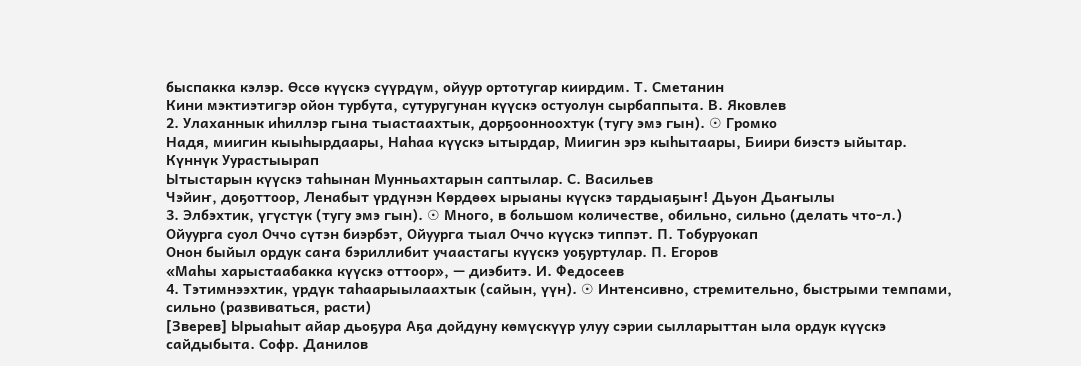быспакка кэлэр. Өссө күүскэ сүүрдүм, ойуур ортотугар киирдим. Т. Сметанин
Кини мэктиэтигэр ойон турбута, сутуругунан күүскэ остуолун сырбаппыта. В. Яковлев
2. Улаханнык иһиллэр гына тыастаахтык, дорҕоонноохтук (тугу эмэ гын). ☉ Громко
Надя, миигин кыыһырдаары, Наһаа күүскэ ытырдар, Миигин эрэ кыһытаары, Биири биэстэ ыйытар. Күннүк Уурастыырап
Ытыстарын күүскэ таһынан Мунньахтарын саптылар. С. Васильев
Чэйиҥ, доҕоттоор, Ленабыт үрдүнэн Көрдөөх ырыаны күүскэ тардыаҕыҥ! Дьуон Дьаҥылы
3. Элбэхтик, үгүстүк (тугу эмэ гын). ☉ Много, в большом количестве, обильно, сильно (делать что-л.)
Ойуурга суол Оччо сүтэн биэрбэт, Ойуурга тыал Оччо күүскэ типпэт. П. Тобуруокап
Онон быйыл ордук саҥа бэриллибит учаастагы күүскэ уоҕуртулар. П. Егоров
«Маһы харыстаабакка күүскэ оттоор», — диэбитэ. И. Федосеев
4. Тэтимнээхтик, үрдүк таһаарыылаахтык (сайын, үүн). ☉ Интенсивно, стремительно, быстрыми темпами, сильно (развиваться, расти)
[Зверев] Ырыаһыт айар дьоҕура Аҕа дойдуну көмүскүүр улуу сэрии сылларыттан ыла ордук күүскэ сайдыбыта. Софр. Данилов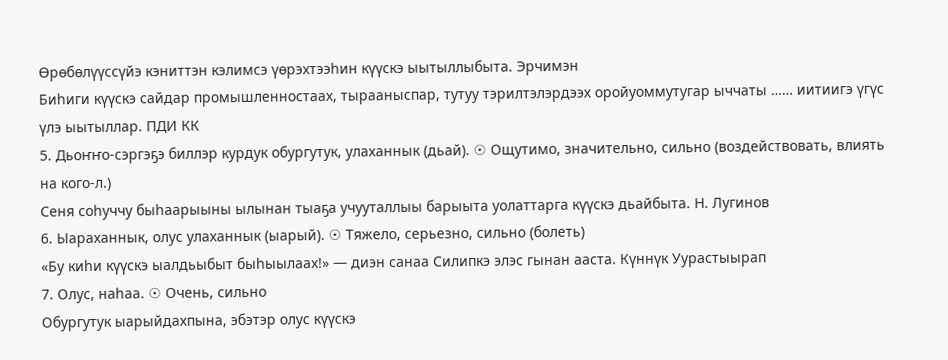Өрөбөлүүссүйэ кэниттэн кэлимсэ үөрэхтээһин күүскэ ыытыллыбыта. Эрчимэн
Биһиги күүскэ сайдар промышленностаах, тырааныспар, тутуу тэрилтэлэрдээх оройуоммутугар ыччаты …… иитиигэ үгүс үлэ ыытыллар. ПДИ КК
5. Дьоҥҥо-сэргэҕэ биллэр курдук обургутук, улаханнык (дьай). ☉ Ощутимо, значительно, сильно (воздействовать, влиять на кого-л.)
Сеня соһуччу быһаарыыны ылынан тыаҕа учууталлыы барыыта уолаттарга күүскэ дьайбыта. Н. Лугинов
6. Ыараханнык, олус улаханнык (ыарый). ☉ Тяжело, серьезно, сильно (болеть)
«Бу киһи күүскэ ыалдьыбыт быһыылаах!» — диэн санаа Силипкэ элэс гынан ааста. Күннүк Уурастыырап
7. Олус, наһаа. ☉ Очень, сильно
Обургутук ыарыйдахпына, эбэтэр олус күүскэ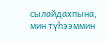сылайдахпына, мин түһээммин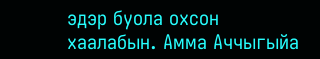эдэр буола охсон хаалабын. Амма Аччыгыйа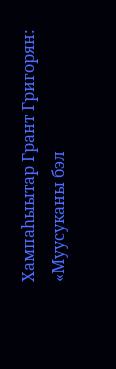Хампаһыытар Грант Григорян: «Муусуканы бэл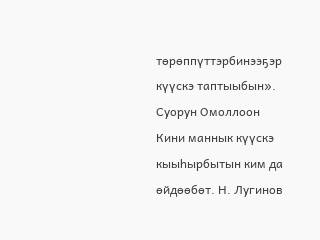төрөппүттэрбинээҕэр күүскэ таптыыбын». Суорун Омоллоон
Кини маннык күүскэ кыыһырбытын ким да өйдөөбөт. Н. Лугинов